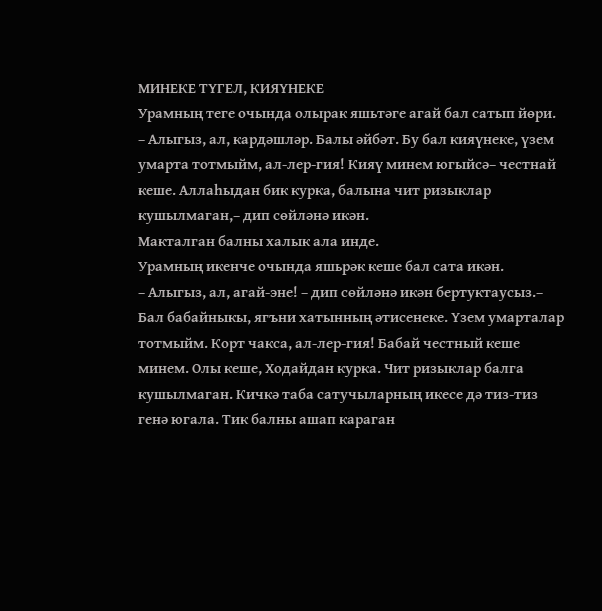МИНЕКЕ ТҮГЕЛ, КИЯҮНЕКЕ
Урамның теге очында олырак яшьтәге агай бал сатып йөри.
– Алыгыз, ал, кардәшләр. Балы әйбәт. Бу бал кияүнеке, үзем умарта тотмыйм, ал-лер-гия! Кияү минем югыйсә– честнай кеше. Аллаһыдан бик курка, балына чит ризыклар кушылмаган,– дип сөйләнә икән.
Макталган балны халык ала инде.
Урамның икенче очында яшьрәк кеше бал сата икән.
– Алыгыз, ал, агай-эне! – дип сөйләнә икән бертуктаусыз.– Бал бабайныкы, ягъни хатынның әтисенеке. Үзем умарталар тотмыйм. Корт чакса, ал-лер-гия! Бабай честный кеше минем. Олы кеше, Ходайдан курка. Чит ризыклар балга кушылмаган. Кичкә таба сатучыларның икесе дә тиз-тиз генә югала. Тик балны ашап караган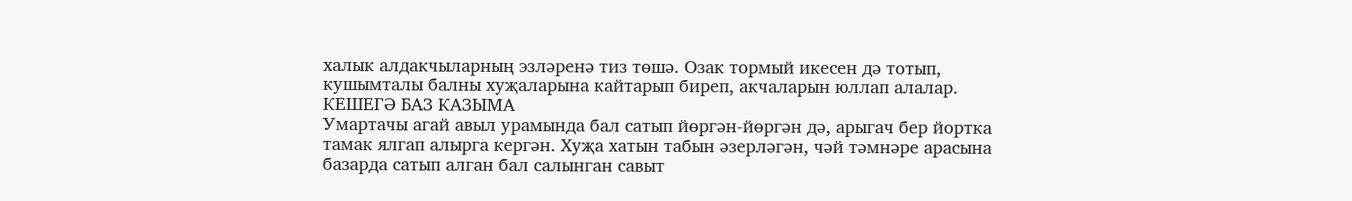халык алдакчыларның эзләренә тиз төшә. Озак тормый икесен дә тотып, кушымталы балны хуҗаларына кайтарып биреп, акчаларын юллап алалар.
КЕШЕГӘ БАЗ КАЗЫМА
Умартачы агай авыл урамында бал сатып йөргән-йөргән дә, арыгач бер йортка тамак ялгап алырга кергән. Хуҗа хатын табын әзерләгән, чәй тәмнәре арасына базарда сатып алган бал салынган савыт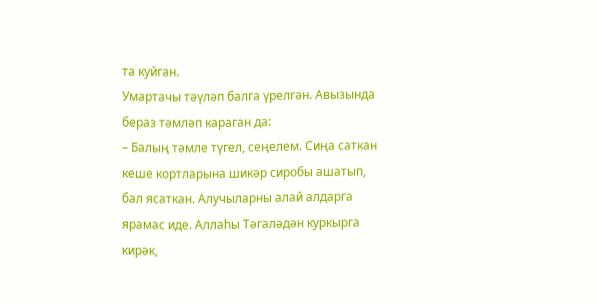та куйган.
Умартачы тәүләп балга үрелгән. Авызында бераз тәмләп караган да:
– Балың тәмле түгел, сеңелем. Сиңа саткан кеше кортларына шикәр сиробы ашатып, бал ясаткан. Алучыларны алай алдарга ярамас иде. Аллаһы Тәгаләдән куркырга кирәк,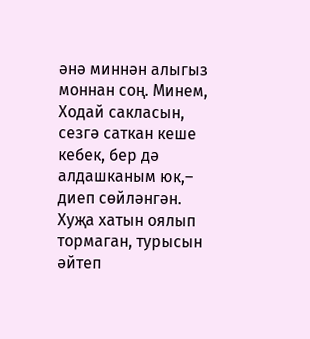әнә миннән алыгыз моннан соң. Минем, Ходай сакласын, сезгә саткан кеше кебек, бер дә алдашканым юк,– диеп сөйләнгән.
Хуҗа хатын оялып тормаган, турысын әйтеп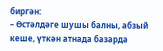биргән:
– Өстәлдәге шушы балны, абзый кеше, үткән атнада базарда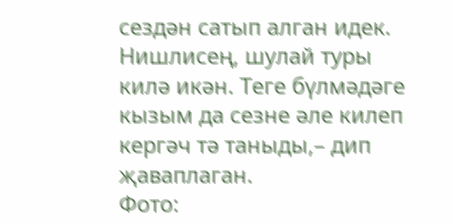сездән сатып алган идек. Нишлисең, шулай туры килә икән. Теге бүлмәдәге кызым да сезне әле килеп кергәч тә таныды,– дип җаваплаган.
Фото: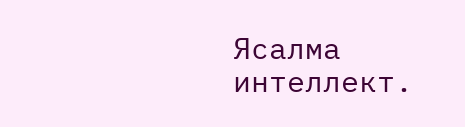Ясалма интеллект.